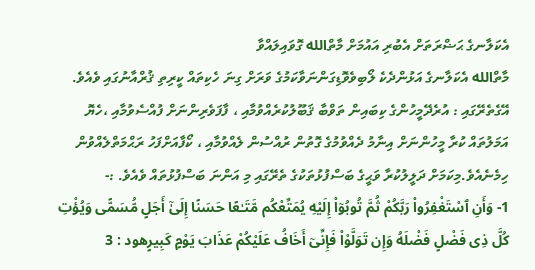އެކަލާނގެ ޙަޟްރަތަށް އެބުރި އައުމަށް މާތްالله ގޮވައިލައްވާ
މާތްالله އެކަލާނގެ އަޅުންދެކެ ލޯބިވެވޮޑިގަންނަވާކަމުގެ ވަރަށް ގިނަ ހެކިތައް ކީރިތި ޤުރްއާނުގައި ވެއެވެ. އޭގެތެރޭގައި : އުރެދޭމީހުންގެ ކިބައިން ތަވްބާ ޤަބޫލުކުރެއްވުމާއި ، ފާފަވެރިންނަށް ފުއްސެވުމާއި ،ހެޔޮ އަމަލުތައް ކުރާ މީހުންނަށް އިނާމު ދެއްވުމުގެ ގޮތުން ރުއްސުން ލެއްވުމާއި ، ކޯފާއަށްފަހު ރަޙްމަތްލެއްވުން ހިމެނެއެވެ.މިކަމަށް ދަލީލުކުރާ ވަޙީގެ ބަސްފުޅުތަކުގެ ތެރޭގައި މި އަންނަ ބަސްފުޅުތައް ވެއެވެ. :-
1- وَأَنِ ٱسْتَغْفِرُوا۟ رَبَّكُمْ ثُمَّ تُوبُوٓا۟ إِلَيْهِ يُمَتِّعْكُم مَّتَـٰعًا حَسَنًا إِلَىٰٓ أَجَلٍ مُّسَمًّى وَيُؤْتِ كُلَّ ذِى فَضْلٍ فَضْلَهُ وَإِن تَوَلَّوْا۟ فَإِنِّىٓ أَخَافُ عَلَيْكُمْ عَذَابَ يَوْمٍ كَبِيرٍهود : 3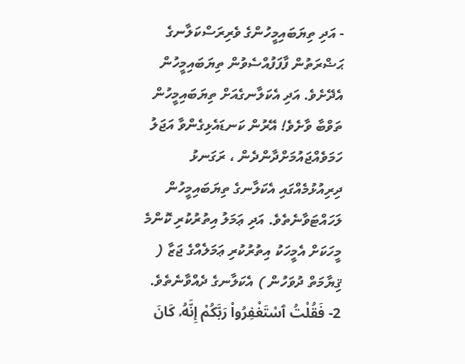- އަދި ތިޔަބައިމީހުންގެ ވެރިރަސްކަލާނގެ ޙަޟްރަތުން ފާފަފުއްސެވުން ތިޔަބައިމީހުން އެދޭށެވެ. އަދި އެކަލާނގެއަށް ތިޔަބައިމީހުން ތަވްބާ ވާށެވެ! އޭރުން ކަނޑައެޅިގެންވާ އަޖަލު ހަމަވެއްޖައުމަށްދާންދެން ، ރަގަނޅު ދިރިއުޅުމެއްގައި އެކަލާނގެ ތިޔަބައިމީހުން ލަހައްޓަވާނެތެވެ. އަދި ޢަމަލު އިތުރުކުރި ކޮންމެ މީހަކަށް އެމީހަކު އިތުރުކުރި ޢަމަލެއްގެ ޖަޒާ ( ޤިޔާމަތް ދުވަހުން ) އެކަލާނގެ ދެއްވާނެތެވެ.
2- فَقُلْتُ ٱسْتَغْفِرُوا۟ رَبَّكُمْ إِنَّهُۥ كَانَ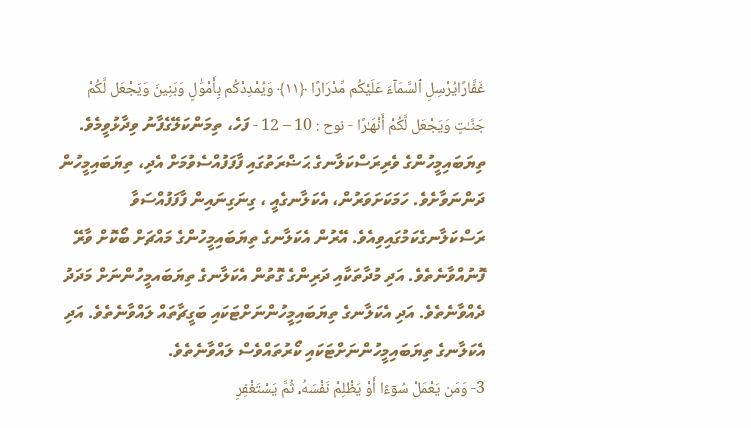غَفَّارًايُرْسِلِ ٱلسَّمَآءَ عَلَيْكُم مِّدْرَارًا ﴿١١﴾ وَيُمْدِدْكُم بِأَمْوَٰلٍ وَبَنِينَ وَيَجْعَل لَّكُمْ جَنَّـٰتٍ وَيَجْعَل لَّكُمْ أَنْهَـٰرًا - نوح : 10 – 12 - ފަހެ، ތިމަންކަލޭގެފާނު ވިދާޅުވީމެވެ. ތިޔަބައިމީހުންގެ ވެރިރަސްކަލާނގެ ޙަޟްރަތުގައި ފާފަފުއްސެވުމަށް އެދި، ތިޔަބައިމީހުން ދަންނަވާށެވެ. ހަމަކަށަވަރުން، އެކަލާނގެއީ ، ގިނަގިނައިން ފާފަފުއްސަވާ ރަސްކަލާނގެކަމުގައިވިއެވެ. އޭރުން އެކަލާނގެ ތިޔަބައިމީހުންގެ މައްޗަށް ބޯކޮށް ވާރޭ ފޮނުއްވާނެތެވެ. އަދި މުދާތަކާއި ދަރިންގެ ގޮތުން އެކަލާނގެ ތިޔަބައމީހުންނަށް މަދަދު ދެއްވާނެތެވެ. އަދި އެކަލާނގެ ތިޔަބައިމީހުންނަށްޓަކައި ބަގީޗާތައް ލައްވާނެތެވެ. އަދި އެކަލާނގެ ތިޔަބައިމީހުންނަށްޓަކައި ކޯރުތައްވެސް ލައްވާނެތެވެ.
3- وَمَن يَعْمَلْ سُوٓءًا أَوْ يَظْلِمْ نَفْسَهُۥ ثُمَّ يَسْتَغْفِرِ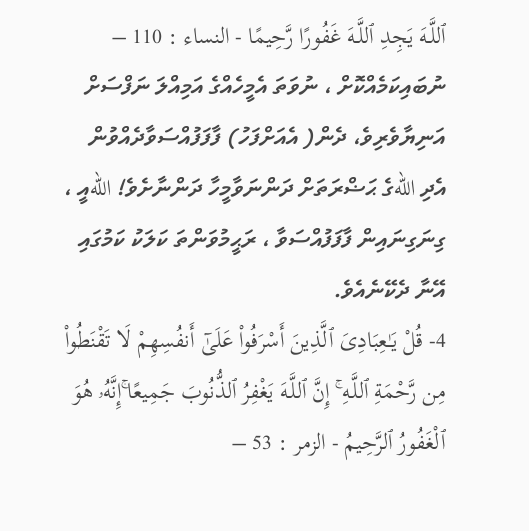ٱللَّـهَ يَجِدِ ٱللَّـهَ غَفُورًا رَّحِيمًا - النساء : 110 – ނުބައިކަމެއްކޮށް ، ނުވަތަ އެމީހެއްގެ އަމިއްލަ ނަފްސަށް އަނިޔާވެރިވެ، ދެން( އެއަށްފަހު) ފާފަފުއްސަވާދެއްވުން އެދި اللهގެ ޙަޟްރަތަށް ދަންނަވާމީހާ ދަންނާށެވެ! اللهއީ ، ގިނަގިނައިން ފާފަފުއްސަވާ ، ރަޙީމުވަންތަ ކަލަކު ކަމުގައި އޭނާ ދެކޭނެއެވެ.
4- قُلْ يَـٰعِبَادِىَ ٱلَّذِينَ أَسْرَفُوا۟ عَلَىٰٓ أَنفُسِهِمْ لَا تَقْنَطُوا۟ مِن رَّحْمَةِ ٱللَّـهِ ۚ إِنَّ ٱللَّـهَ يَغْفِرُ ٱلذُّنُوبَ جَمِيعًا ۚإِنَّهُۥ هُوَ ٱلْغَفُورُ ٱلرَّحِيمُ - الزمر : 53 –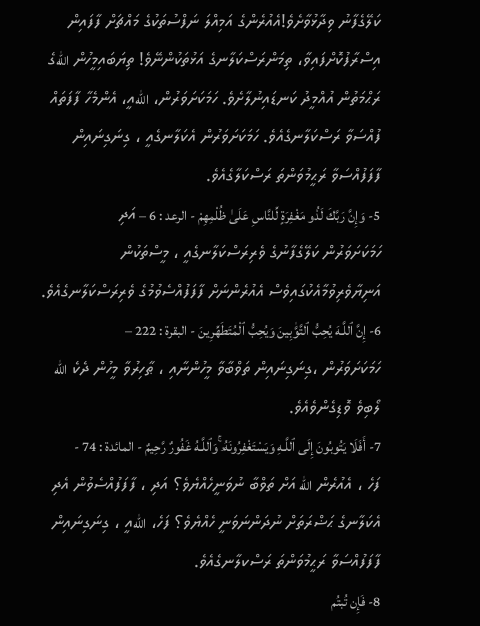ކަލޭގެފާނު ވިދާޅުވާށެވެ!އެއުރެންގެ އަމިއްލަ ނަފްސުތަކުގެ މައްޗަށް ފާފައިން އިސްރާފުކޮށްފައިވާ، ތިމަންރަސްކަލާނގެ އަޅުތަކުންނޭވެ! ތިޔަބައިމީހުން اللهގެ ރަޙްމަތުން އުއްމީދު ކަނޑައިނުލާށެވެ. ހަމަކަށަވަރުން، اللهއީ، އެންމެހާ ފާފަތައް ފުއްސަވާ ރަސްކަލާނގެއެވެ. ހަމަކަށަވަރުން އެކަލާނގެއީ ، ގިނަގިނައިން ފާފަފުއްސަވާ ރަޙީމުވަންތަ ރަސްކަލާގެއެވެ.
5- وَإِنَّ رَبَّكَ لَذُو مَغْفِرَةٍ لِّلنَّاسِ عَلَىٰ ظُلْمِهِمْ - الرعد : 6 – އަދި ހަމަކަށަވަރުން ކަލޭގެފާނުގެ ވެރިރަސްކަލާނގެއީ ، މީސްތަކުން އަނިޔާވެރިވުމާއެކުގައިވެސް އެއުރެންނަށް ފާފަފުއްސެވުމުގެ ވެރިރަސްކަލާނގެއެވެ.
6- إِنَّ ٱللَّـهَ يُحِبُّ ٱلتَّوَّٰبِينَ وَيُحِبُّ ٱلْمُتَطَهِّرِينَ - البقرة : 222 – ހަމަކަށަވަރުން ،ގިނަގިނައިން ތަވްބާވާ މީހުންނާއި ، ޠާހިރުވާ މީހުން ދެކެ الله ލޯބިވެ ވޮޑިގެންވެއެވެ.
7- أَفَلَا يَتُوبُونَ إِلَى ٱللَّـهِ وَيَسْتَغْفِرُونَهُۥ ۚوَٱللَّـهُ غَفُورٌ رَّحِيمٌ - المائدة : 74 - ފަހެ ، އެއުރެން الله އަށް ތަވްބާ ނުވަނީހެއްޔެވެ؟ އަދި ، ފާފަފުއްސެވުން އެދި އެކަލާނގެ ޙަޟްރަތަށް ނުދަންނަވަނީ ހެއްޔެވެ؟ ފަހެ، اللهއީ ، ގިނަގިނައިން ފާފަފުއްސަވާ ރަޙީމުވަންތަ ރަސްކލާނގެއެވެ.
8- فَإِن تُبتُم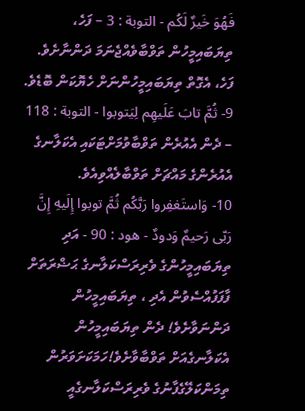فَهُوَ خَيرٌ لَكُم - التوبة : 3 – ފަހެ، ތިޔަބައިމީހުން ތަވްބާވެއްޖެނަމަ ދަންނާށެވެ. ފަހެ، އެގޮތް ތިޔަބައިމީހުންނަށް ހެޔޮކަން ބޮޑެވެ.
9- ثُمَّ تابَ عَلَيهِم لِيَتوبوا - التوبة : 118 – ދެން އެއުރެން ތަވްބާވުމަށްޓަކައި އެކަލާނގެ އެއުރެންގެ މައްޗަށް ތަވްބާލެއްވިއެވެ.
10- وَاستَغفِروا رَبَّكُم ثُمَّ توبوا إِلَيهِ إِنَّ رَبّى رَحيمٌ وَدودٌ - هود : 90 - އަދި ތިޔަބައިމީހުންގެ ވެރިރަސްކަލާނގެ ޙަޟްރަތަށް ފާފަފުއްސެވުން އެދި ، ތިޔަބައިމީހުން ދަންނަވާށެވެ! ދެން ތިޔަބައިމީހުން އެކަލާނގެއަށް ތަވްބާވާށެވެ!ހަމަކަށަވަރުން ތިމަންކަލޭގެފާނުގެ ވެރިރަސްކަލާނގެއީ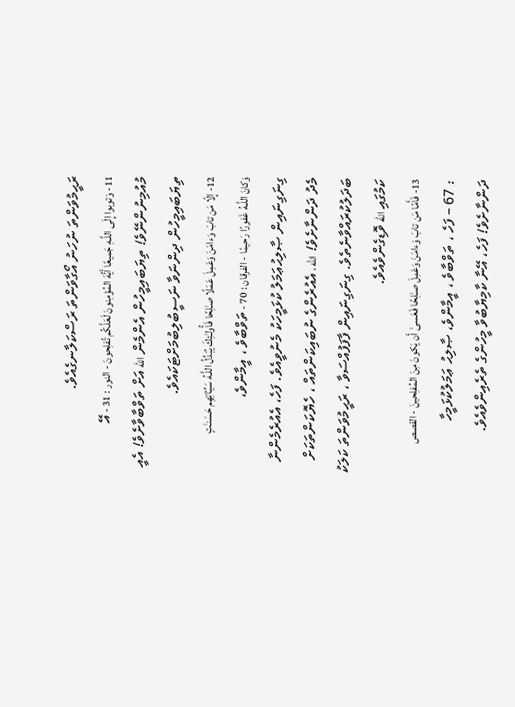ރަޙީމުވަންތަ ނުހަނު އޯގާވަންތަ ރަސްކަލާނގެއެވެ.
11- وَتوبوا إِلَى اللَّـهِ جَميعًا أَيُّهَ المُؤمِنونَ لَعَلَّكُم تُفلِحونَ - النور : 31 - އޭ މުއުމިނުންނޭވެ! ތިޔަބައިމީހުން އެންމެން الله އަށް ތަވްބާވާށެވެ! އެއީ ތިޔަބައިމީހުން ދިންނަވާ ނަސީބުލިބުމަށްޓަކައެވެ.
12- إِلّا مَن تابَ وَءامَنَ وَعَمِلَ عَمَلًا صـٰلِحًا فَأُولـٰئِكَ يُبَدِّلُ اللَّـهُ سَيِّـٔاتِهِم حَسَنـٰتٍ وَكانَ اللَّـهُ غَفورًا رَحيمًا - الفرقان : 70 - ތަވްބާވެ ، އީމާންވެ، ގިނަގިނައިން ޞާލިޙުޢަމަލު ކުޅަމީހަކު މެނުވީއެވެ. ފަހެ، އެއުރެމެންނާ މެދު ދަންނާށެވެ! الله ، އެއުރެންގެ ނުބައިކަންތައް ، ހެޔޮކަންތަކަށް ބަދަލުކުރައްވާނެތެވެ. ގިނަގިނައިން ފާފަފުއްސަވާ ، ރަޙީމުވަންތަ ކަލަކު ކަމުގައި الله ވޮޑިގެންވެއެވެ.
13- فَأَمّا مَن تابَ وَءامَنَ وَعَمِلَ صـٰلِحًا فَعَسىٰ أَن يَكونَ مِنَ المُفلِحينَ - القصص : 67 – ފަހެ ، ތަވްބާވެ ، އީމާންވެ، ޞާލިޙު ޢަމަލުކުޅަމީހާ ދަންނާށެވެ! ފަހެ، އޭނާ ކާމިޔާބުވާ މީހުންގެ ތެރެއިންވެއެވެ.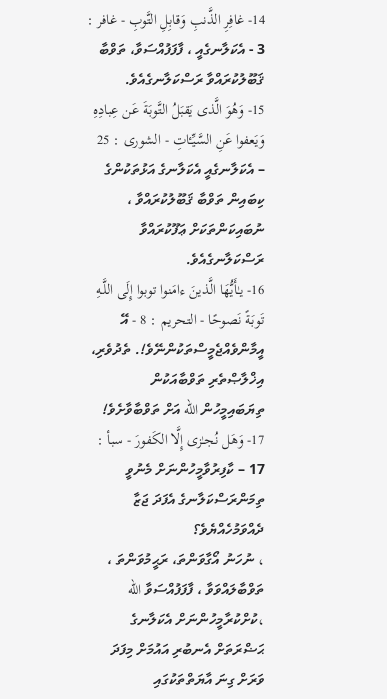14- غافِرِ الذَّنبِ وَقابِلِ التَّوبِ - غافر : 3 - އެކަލާނގެއީ ، ފާފަފުއްސަވާ، ތަވްބާ ޤަބޫލުކުރައްވާ ރަސްކަލާނގެއެވެ.
15- وَهُوَ الَّذى يَقبَلُ التَّوبَةَ عَن عِبادِهِ وَيَعفوا عَنِ السَّيِّـٔاتِ - الشورى : 25 – އެކަލާނގެއީ އެކަލާނގެ އަޅުތަކުންގެ ކިބައިން ތަވްބާ ޤަބޫލުކުރައްވާ ، ނުބައިކަންތަކަށް ޢަފޫކުރައްވާ ރަސްކަލާނގެއެވެ.
16- يـٰأَيُّهَا الَّذينَ ءامَنوا توبوا إِلَى اللَّـهِ تَوبَةً نَصوحًا - التحريم : 8 - އޭ އީމާންވެއްޖެމީސްތަކުންނޭވެ!. ތެދުވެރި، އިޚްލާޞްތެރި ތަވްބާއަކުން ތިޔަބައިމީހުން الله އަށް ތަވްބާވާށެވެ!
17- وَهَل نُجـٰزى إِلَّا الكَفورَ - سبأ : 17 – ކާފިރުވާމީހުންނަށް މެނުވީ ތިމަންރަސްކަލާނގެ އެފަދަ ޖަޒާ ދެއްވަމުހެއްޔެވެ؟
، ނުހަނު އޯގާވަންތަ، ރަޙީމުވަންތަ ، ތަވްބާލައްވަވާ ، ފާފަފުއްސަވާ الله ،ކުށްކުރާމީހުންނަށް އެކަލާނގެ ޙަޟްރަތަށް އެނބުރި އައުމަށް މިފަދަ ވަރަށް ގިނަ އާޔަތްތަކުގައި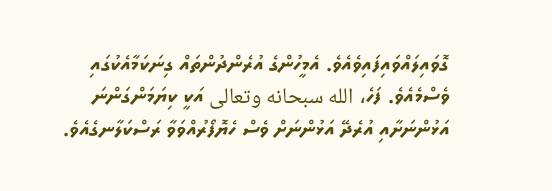ގޮވައިލައްވައިފައިވެއެވެ. އެމީހުންގެ އުރެންދުންތައް ގިނަކަމާއެކުގައި ވެސްމެއެވެ. ފަހެ، الله سبحانه وتعالى އަކީ ކިޔަމަންގަންނަ އަޅުންނަށާއި އުރެދޭ އަޅުންނަށް ވެސް ހެޔޮފޯރުއްވަވާ ރަސްކަލާނގެއެވެ.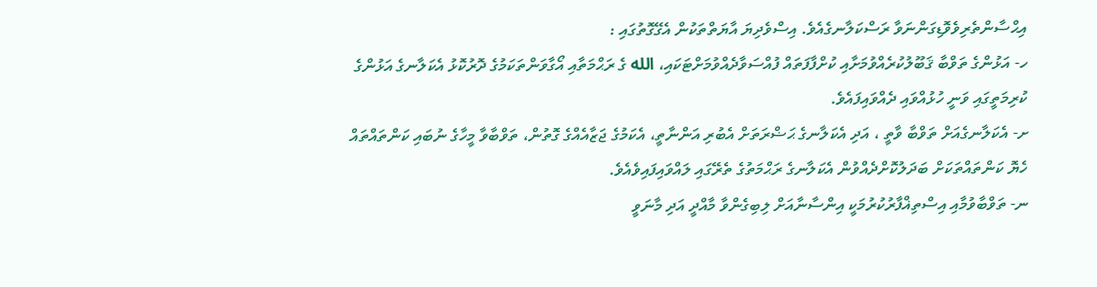އިޙްސާންތެރިވެވޮޑިގަންނަވާ ރަސްކަލާނގެއެވެ. އިސްވެދިޔަ އާޔަތްތަކުން އެގޭގޮތުގައި :
ހ- އަޅުންގެ ތަވްބާ ޤަބޫލުކުރެއްވުމަށާއި ކުށްފާފަތައް ފުއްސަވާދެއްވުމަށްޓަކައި، الله ގެ ރަޙްމަތާއި އޯގާވަންތަކަމުގެ ދޮރުކޮޅު އެކަލާނގެ އަޅުންގެ ކުރިމަތީގައި ވަނީ ހުޅުއްވައި ދެއްވައިފައެވެ.
ށ- އެކަލާނގެއަށް ތަވްބާ ވާތީ ، އަދި އެކަލާނގެ ޙަޟްރަތަށް އެބުރި އަންނާތީ، އެކަމުގެ ޖަޒާއެއްގެ ގޮތުން، ތަވްބާވާ މީހާގެ ނުބައި ކަންތައްތައް ހެޔޮ ކަންތައްތަކަށް ބަދަލުކޮށްދެއްވުން އެކަލާނގެ ރަޙްމަތުގެ ތެރޭގައި ލައްވައިފައިވެއެވެ.
ނ- ތަވްބާވުމާއި އިސްތިޣްފާރުކުރުމަކީ އިންސާނާއަށް ލިބިގެންވާ މާއްދީ އަދި މާނަވީ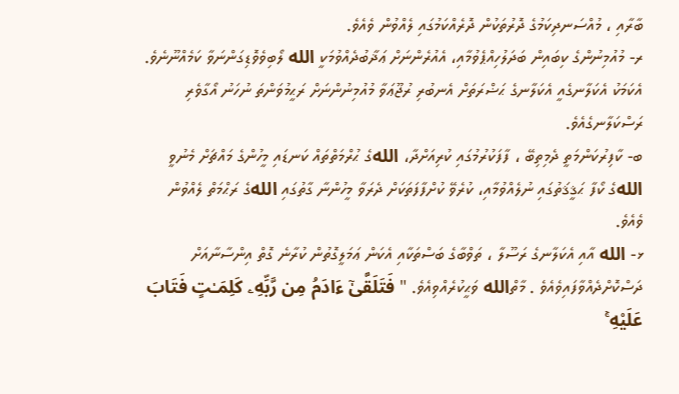ބާރާއި ، މުއްސަނދިކަމުގެ ދޮރުތަކުން ދޮރެއްކަމުގައި ލެއްވުން ވެއެވެ.
ރ- މުއުމިނުންގެ ކިބައިން ބަދަލުހިއްޕެވުމާއި، އެއުރެންނަށް ޢަޛާބުދެއްވުމަކީ الله ލޯބިވެވޮޑިގަންނަވާ ކަމެއްނޫނެވެ. އެކަމަކު އެކަލާނގެއީ އެކަލާނގެ ޙަޟްރަތަށް އެނބުރި ރުޖޫޢަވާ މުއުމިނުންނަށް ރަޙީމުވަންތަ ނުހަނު އޯގާވެރި ރަސްކަލާނގެއެވެ.
ބ- ކާފިރުކަންމަތީ ދެމިތިބޭ ، ފާފަކުރުމުގައި ކުރިއަށްދާ، اللهގެ ޙުރްމަތްތައް ކަނޑައި މީހުންގެ މައްޗަށް މެނުވީ اللهގެ ކޯފާ ޙަޤީޤަތުގައި ނުލެއްވުމާއި، ކުރެވޭ ކުށްފާފަތަކަށް ދެރަވާ މީހުންނާ ގާތުގައި اللهގެ ރަޙްމަތް ލެއްވުން ވެއެވެ.
ޅ- الله އާއި އެކަލާނގެ ރަސޫލާ ، ތަވްބާގެ ބަސްތަކާއި އެކަން ޢަމަލީގޮތުން ކުރާނެ ގޮތް އިންސާނާއަށް ދަސްކޮށްދެއްވާފައިވެއެވެ . މާތްالله ވަޙީކުރެއްވިއެވެ. " فَتَلَقَّىٰٓ ءَادَمُ مِن رَّبِّهِۦ كَلِمَـٰتٍ فَتَابَ عَلَيْهِ ۚ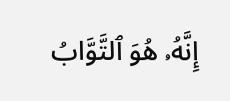إِنَّهُۥ هُوَ ٱلتَّوَّابُ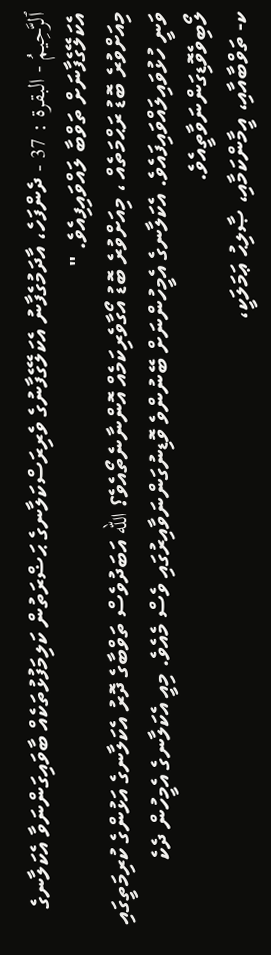ٱلرَّحِيمُ - البقرة : 37 - ދެންފަހެ، އާދަމުގެފާނު އެކަލޭގެފާނުގެ ވެރިރަސްކަލާނގެ ޙަޟްރަތުން ކަލިމަފުޅުތަކެއް ބާވައިގަންނަވާ އެކަލާނގެ އެކަލޭގެފާނަށް ތަވްބާ ލައްވައިފިއެވެ. "
މިއަށްވުރެ ބޮޑު ރަޙްމަތެއް ، މިއަށްވުރެ ބޮޑު އޯގާވެރިކަމެއް އޮންނާނެތޯއެވެ؟ الله އަބަދުވެސް ތަވްބާގެ ދޮރު އެކަލާނގެ އަޅުންގެ ކުރިމަތީގައި ވަނީ ހުޅުވައިލައްވައިފައެވެ. އެކަލާނގެ އެމީހުންނަށް ބޭނުންވެ ވޮޑިނުގަންނަވާއިރުގައި ވެސް މެއެވެ. މިއީ އެކަލާނގެ އެމީހުން ދެކެ ލޯބިވެވޮޑިގަންނަވާތީއެވެ.
ކ- ތަވްބާއާއި، އީމާންކަމާއި، ޞާލިޙު ޢަމަލަކީ،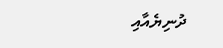ދުނިޔެއާއި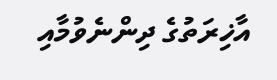އާޚިރަތުގެ ދިންނެވުމާއި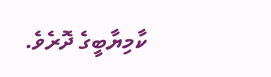ކާމިޔާބީގެ ދޮރެވެ.